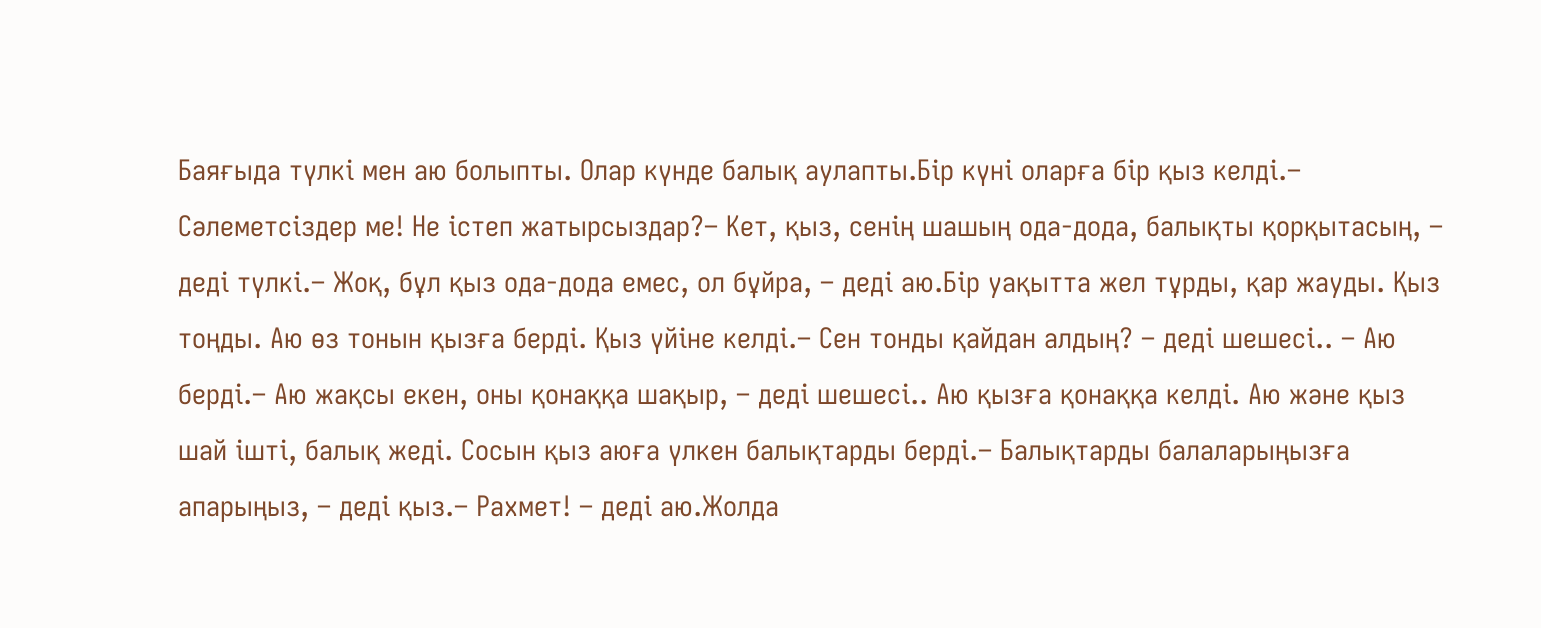Баяғыда түлкi мен аю болыпты. Олар күнде балық аулапты.Бiр күнi оларға бiр қыз келдi.– Сәлеметсiздер ме! Не iстеп жатырсыздар?– Кет, қыз, сенiң шашың ода-дода, балықты қорқытасың, – дедi түлкi.– Жоқ, бұл қыз ода-дода емес, ол бұйра, – дедi аю.Бiр уақытта жел тұрды, қар жауды. Қыз тоңды. Аю өз тонын қызға бердi. Қыз үйiне келдi.– Сен тонды қайдан алдың? – дедi шешесi.. – Аю бердi.– Аю жақсы екен, оны қонаққа шақыр, – дедi шешесi.. Аю қызға қонаққа келдi. Аю және қыз шай iштi, балық жедi. Сосын қыз аюға үлкен балықтарды бердi.– Балықтарды балаларыңызға апарыңыз, – дедi қыз.– Рахмет! – дедi аю.Жолда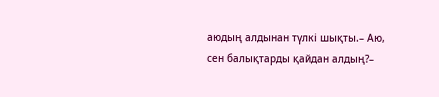аюдың алдынан түлкi шықты.– Аю, сен балықтарды қайдан алдың?–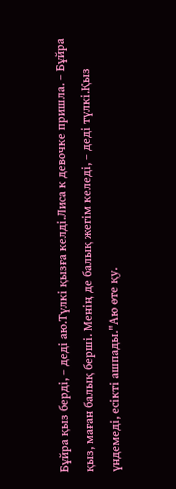Бұйра қыз бердi, – дедi аю.Түлкi қызға келдi.Лиса к девочке пришла. – Бұйра қыз, маған балық бершi. Менiң де балық жегiм келедi, – дедi түлкi.Қыз үндемедi, есiктi ашпады."Аю өте қу.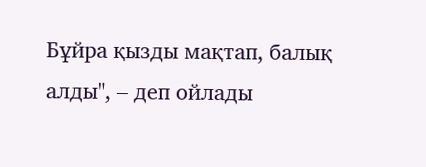Бұйра қызды мақтап, балық алды", – деп ойлады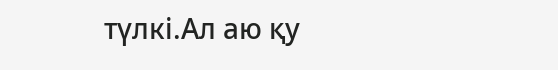түлкi.Ал аю қу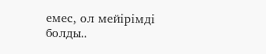емес, ол мейiрiмдi болды..